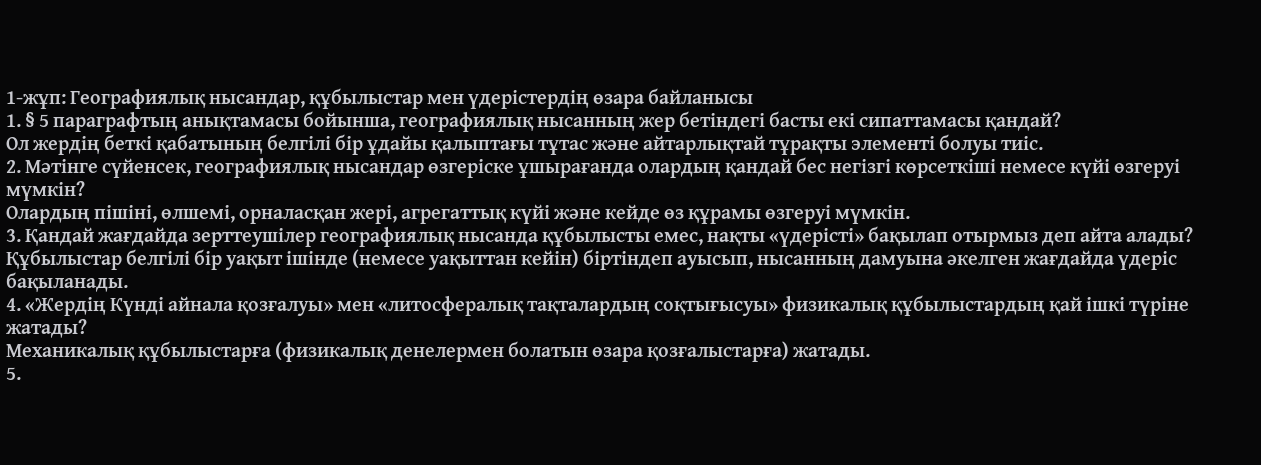1-жұп: Географиялық нысандар, құбылыстар мен үдерістердің өзара байланысы
1. § 5 параграфтың анықтамасы бойынша, географиялық нысанның жер бетіндегі басты екі сипаттамасы қандай?
Ол жердің беткі қабатының белгілі бір ұдайы қалыптағы тұтас және айтарлықтай тұрақты элементі болуы тиіс.
2. Мәтінге сүйенсек, географиялық нысандар өзгеріске ұшырағанда олардың қандай бес негізгі көрсеткіші немесе күйі өзгеруі мүмкін?
Олардың пішіні, өлшемі, орналасқан жері, агрегаттық күйі және кейде өз құрамы өзгеруі мүмкін.
3. Қандай жағдайда зерттеушілер географиялық нысанда құбылысты емес, нақты «үдерісті» бақылап отырмыз деп айта алады?
Құбылыстар белгілі бір уақыт ішінде (немесе уақыттан кейін) біртіндеп ауысып, нысанның дамуына әкелген жағдайда үдеріс бақыланады.
4. «Жердің Күнді айнала қозғалуы» мен «литосфералық тақталардың соқтығысуы» физикалық құбылыстардың қай ішкі түріне жатады?
Механикалық құбылыстарға (физикалық денелермен болатын өзара қозғалыстарға) жатады.
5.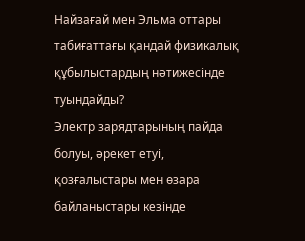Найзағай мен Эльма оттары табиғаттағы қандай физикалық құбылыстардың нәтижесінде туындайды?
Электр зарядтарының пайда болуы, әрекет етуі, қозғалыстары мен өзара байланыстары кезінде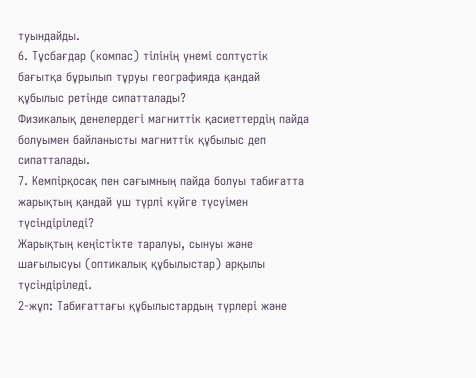туындайды.
6. Тұсбағдар (компас) тілінің үнемі солтүстік бағытқа бұрылып тұруы географияда қандай құбылыс ретінде сипатталады?
Физикалық денелердегі магниттік қасиеттердің пайда болуымен байланысты магниттік құбылыс деп сипатталады.
7. Кемпірқосақ пен сағымның пайда болуы табиғатта жарықтың қандай үш түрлі күйге түсуімен түсіндіріледі?
Жарықтың кеңістікте таралуы, сынуы және шағылысуы (оптикалық құбылыстар) арқылы түсіндіріледі.
2-жұп: Табиғаттағы құбылыстардың түрлері және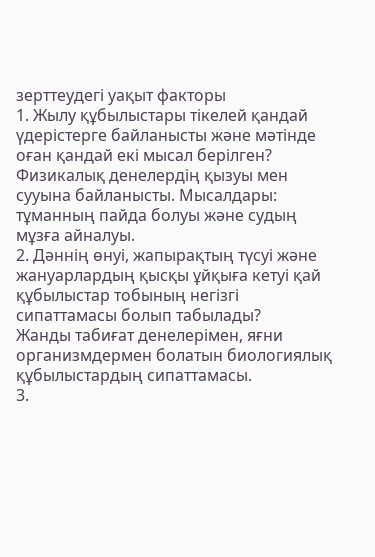зерттеудегі уақыт факторы
1. Жылу құбылыстары тікелей қандай үдерістерге байланысты және мәтінде оған қандай екі мысал берілген?
Физикалық денелердің қызуы мен сууына байланысты. Мысалдары: тұманның пайда болуы және судың мұзға айналуы.
2. Дәннің өнуі, жапырақтың түсуі және жануарлардың қысқы ұйқыға кетуі қай құбылыстар тобының негізгі сипаттамасы болып табылады?
Жанды табиғат денелерімен, яғни организмдермен болатын биологиялық құбылыстардың сипаттамасы.
3.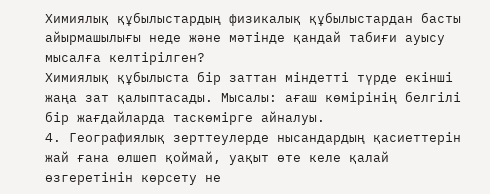Химиялық құбылыстардың физикалық құбылыстардан басты айырмашылығы неде және мәтінде қандай табиғи ауысу мысалға келтірілген?
Химиялық құбылыста бір заттан міндетті түрде екінші жаңа зат қалыптасады. Мысалы: ағаш көмірінің белгілі бір жағдайларда таскөмірге айналуы.
4. Географиялық зерттеулерде нысандардың қасиеттерін жай ғана өлшеп қоймай, уақыт өте келе қалай өзгеретінін көрсету не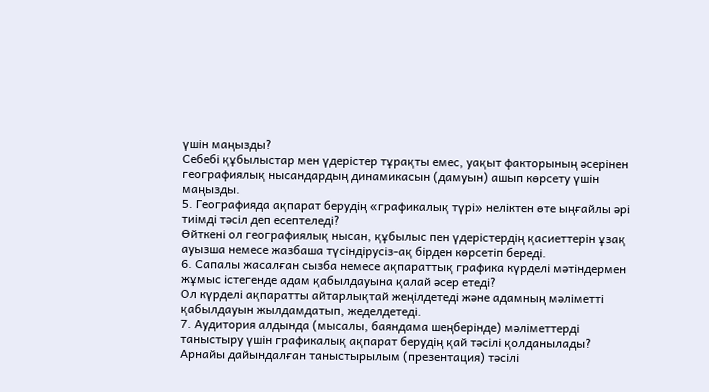үшін маңызды?
Себебі құбылыстар мен үдерістер тұрақты емес, уақыт факторының әсерінен географиялық нысандардың динамикасын (дамуын) ашып көрсету үшін маңызды.
5. Географияда ақпарат берудің «графикалық түрі» неліктен өте ыңғайлы әрі тиімді тәсіл деп есептеледі?
Өйткені ол географиялық нысан, құбылыс пен үдерістердің қасиеттерін ұзақ ауызша немесе жазбаша түсіндірусіз-ақ бірден көрсетіп береді.
6. Сапалы жасалған сызба немесе ақпараттық графика күрделі мәтіндермен жұмыс істегенде адам қабылдауына қалай әсер етеді?
Ол күрделі ақпаратты айтарлықтай жеңілдетеді және адамның мәліметті қабылдауын жылдамдатып, жеделдетеді.
7. Аудитория алдында (мысалы, баяндама шеңберінде) мәліметтерді таныстыру үшін графикалық ақпарат берудің қай тәсілі қолданылады?
Арнайы дайындалған таныстырылым (презентация) тәсілі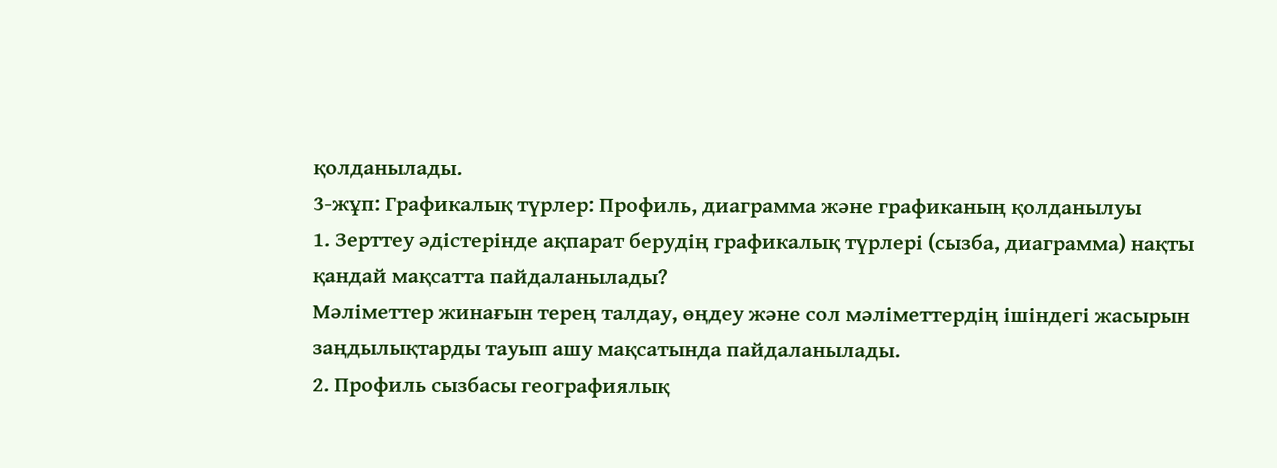қолданылады.
3-жұп: Графикалық түрлер: Профиль, диаграмма және графиканың қолданылуы
1. Зерттеу әдістерінде ақпарат берудің графикалық түрлері (сызба, диаграмма) нақты қандай мақсатта пайдаланылады?
Мәліметтер жинағын терең талдау, өңдеу және сол мәліметтердің ішіндегі жасырын заңдылықтарды тауып ашу мақсатында пайдаланылады.
2. Профиль сызбасы географиялық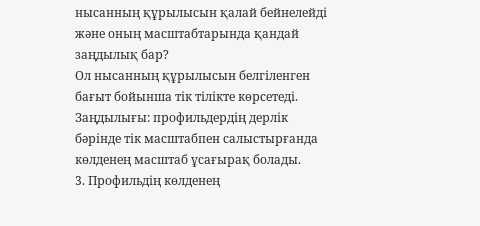нысанның құрылысын қалай бейнелейді және оның масштабтарында қандай заңдылық бар?
Ол нысанның құрылысын белгіленген бағыт бойынша тік тілікте көрсетеді. Заңдылығы: профильдердің дерлік бәрінде тік масштабпен салыстырғанда көлденең масштаб ұсағырақ болады.
3. Профильдің көлденең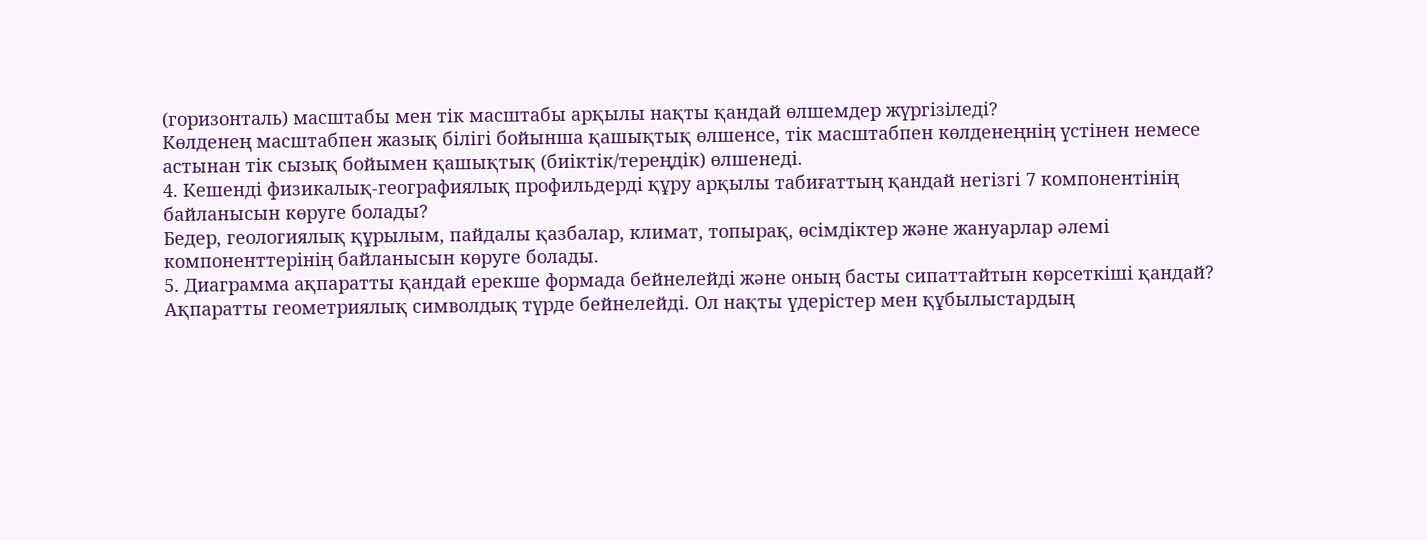(горизонталь) масштабы мен тік масштабы арқылы нақты қандай өлшемдер жүргізіледі?
Көлденең масштабпен жазық білігі бойынша қашықтық өлшенсе, тік масштабпен көлденеңнің үстінен немесе астынан тік сызық бойымен қашықтық (биіктік/тереңдік) өлшенеді.
4. Кешенді физикалық-географиялық профильдерді құру арқылы табиғаттың қандай негізгі 7 компонентінің байланысын көруге болады?
Бедер, геологиялық құрылым, пайдалы қазбалар, климат, топырақ, өсімдіктер және жануарлар әлемі компоненттерінің байланысын көруге болады.
5. Диаграмма ақпаратты қандай ерекше формада бейнелейді және оның басты сипаттайтын көрсеткіші қандай?
Ақпаратты геометриялық символдық түрде бейнелейді. Ол нақты үдерістер мен құбылыстардың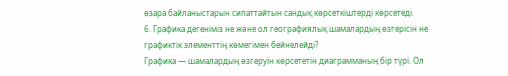өзара байланыстарын сипаттайтын сандық көрсеткіштерді көрсетеді.
6. Графика дегеніміз не және ол географиялық шамалардың өзгерісін не графиктік элементтің көмегімен бейнелейді?
Графика — шамалардың өзгеруін көрсететін диаграмманың бір түрі. Ол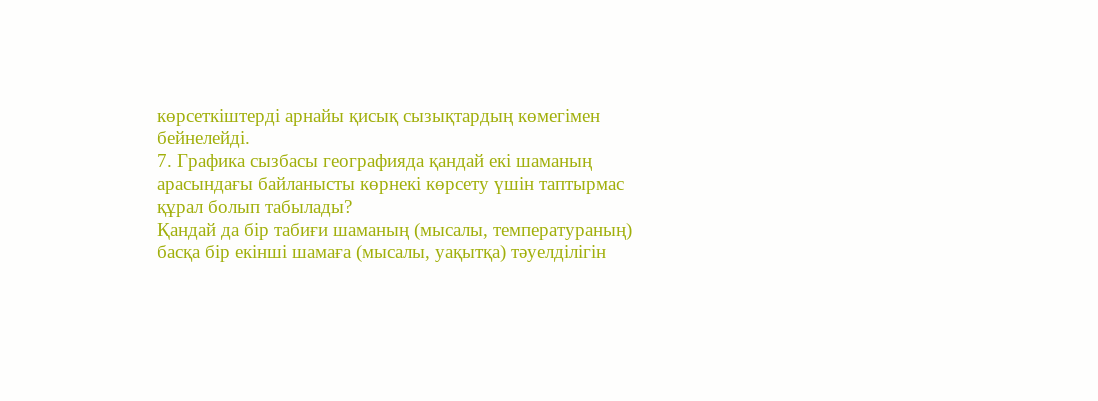көрсеткіштерді арнайы қисық сызықтардың көмегімен бейнелейді.
7. Графика сызбасы географияда қандай екі шаманың арасындағы байланысты көрнекі көрсету үшін таптырмас құрал болып табылады?
Қандай да бір табиғи шаманың (мысалы, температураның) басқа бір екінші шамаға (мысалы, уақытқа) тәуелділігін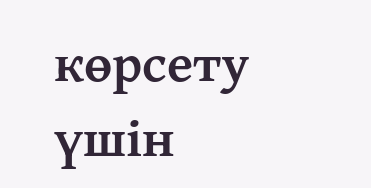көрсету үшін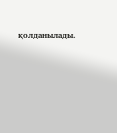қолданылады.